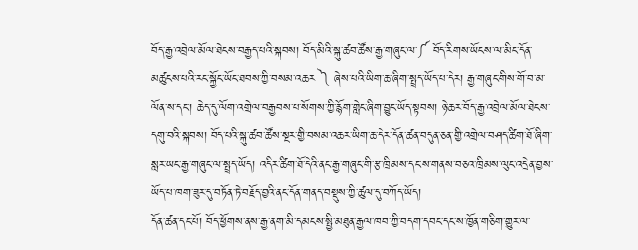བོད་རྒྱ་འབྲེལ་མོལ་ཐེངས་བརྒྱད་པའི་སྐབས། བོད་མིའི་སྐུ་ཚབ་ཚོས་རྒྱ་གཞུང་ལ་༼ བོད་རིགས་ཡོངས་ལ་མིང་དོན་མཚུངས་པའི་རང་སྐྱོང་ཡོང་ཐབས་ཀྱི་བསམ་འཆར ༽ ཞེས་པའི་ཡིག་ཆ་ཞིག་སྤྲད་ཡོད་པ་དེར། རྒྱ་གཞུང་གིས་གོ་བ་མ་ལོན་ས་དང་། ཆེད་དུ་ལོག་འགྲེལ་བརྒྱབས་པ་སོགས་ཀྱི་རྙོག་གླེང་ཞིག་བྱུང་ཡོད་སྟབས། ཉེ་ཆར་བོད་རྒྱ་འབྲེལ་མོལ་ཐེངས་དགུ་བའི་སྐབས། བོད་པའི་སྐུ་ཚབ་ཚོས་སྔར་གྱི་བསམ་འཆར་ཡིག་ཆ་དེར་དོན་ཚན་བདུན་ཅན་གྱི་འགྲེལ་བཤད་ཚིག་ཐོ་ཞིག་སླར་ཡང་རྒྱ་གཞུང་ལ་སྤྲད་ཡོད། འདིར་ཚིག་ཐོ་དེའི་ནང་རྒྱ་གཞུང་གི་རྩ་ཁྲིམས་དང་ས་གནས་བཅའ་ཁྲིམས་ལུང་འདྲེན་བྱས་ཡོད་པ་ཁག་ཟུར་དུ་བཏོན་ཏེ་བརྗོད་བྱའི་ནང་དོན་གནད་བསྡུས་ཀྱི་ཚུལ་དུ་བཀོད་ཡོད།
དོན་ཚན་དང་པོ། བོད་ཕྱོགས་ནས་རྒྱ་ནག་མི་དམངས་སྤྱི་མཐུན་རྒྱལ་ཁབ་ཀྱི་བདག་དབང་དང་ས་ཁྱོན་གཅིག་གྱུར་ལ་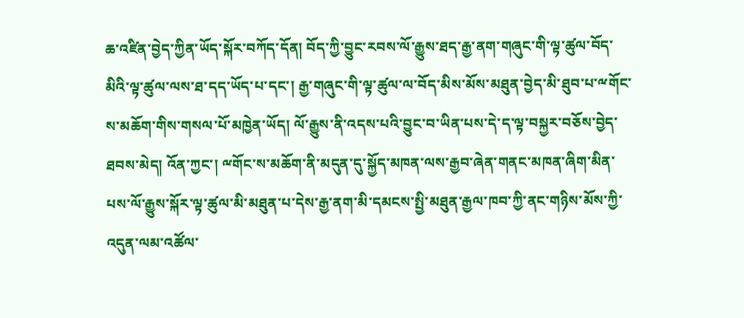ཆ་འཛིན་བྱེད་ཀྱིན་ཡོད་སྐོར་བཀོད་དོན། བོད་ཀྱི་བྱུང་རབས་ལོ་རྒྱུས་ཐད་རྒྱ་ནག་གཞུང་གི་ལྟ་ཚུལ་བོད་མིའི་ལྟ་ཚུལ་ལས་ཐ་དད་ཡོད་པ་དང་། རྒྱ་གཞུང་གི་ལྟ་ཚུལ་ལ་བོད་མིས་མོས་མཐུན་བྱེད་མི་ཐུབ་པ་ྋགོང་ས་མཆོག་གིས་གསལ་པོ་མཁྱེན་ཡོད། ལོ་རྒྱུས་ནི་འདས་པའི་བྱུང་བ་ཡིན་པས་དེ་ད་ལྟ་བསྐྱར་བཅོས་བྱེད་ཐབས་མེད། འོན་ཀྱང་། ྋགོང་ས་མཆོག་ནི་མདུན་དུ་སྐྱོད་མཁན་ལས་རྒྱབ་ཞེན་གནང་མཁན་ཞིག་མིན་པས་ལོ་རྒྱུས་སྐོར་ལྟ་ཚུལ་མི་མཐུན་པ་དེས་རྒྱ་ནག་མི་དམངས་སྤྱི་མཐུན་རྒྱལ་ཁབ་ཀྱི་ནང་གཉིས་མོས་ཀྱི་འདུན་ལམ་འཚོལ་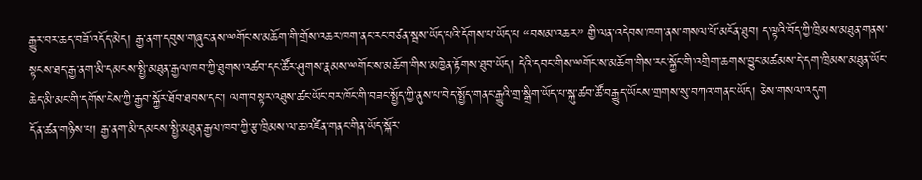རྒྱུར་བར་ཆད་བཟོ་འདོད་མེད། རྒྱ་ནག་དབུས་གཞུང་ནས་ྋགོང་ས་མཆོག་གི་གྲོས་འཆར་ཁག་ནང་རང་བཙན་སྦས་ཡོད་པའི་དོགས་པ་ཡོད་པ “བསམ་འཆར” གྱི་ལན་འདེབས་ཁག་ནས་གསལ་པོ་མངོན་ཐུབ། ད་ལྟའི་བོད་ཀྱི་ཁྲིམས་མཐུན་གནས་སྟངས་ཐད་རྒྱ་ནག་མི་དམངས་སྤྱི་མཐུན་རྒྱལ་ཁབ་ཀྱི་ཐུགས་འཚབ་དང་ཚོར་ཤུགས་རྣམས་ྋགོང་ས་མཆོག་གིས་མཁྱེན་རྟོགས་ཐུབ་ཡོད། དེའི་དབང་གིས་ྋགོང་ས་མཆོག་གིས་རང་སྐྱོང་གི་འགྲིག་ཆགས་བྱུང་མཚམས་དེ་དག་ཁྲིམས་མཐུན་ཡོང་ཆེད་མི་མང་གི་དགོས་ངེས་ཀྱི་རྒྱབ་སྐྱོར་ཐོབ་ཐབས་དང་། ལག་བསྟར་འཐུས་ཚང་ཡོང་བར་ཁོང་གི་བཟང་སྤྱོད་ཀྱི་ནུས་པ་བེད་སྤྱོད་གནང་རྒྱུའི་གྲ་སྒྲིག་ཡོད་པ་སྐུ་ཚབ་ཚོ་བརྒྱུད་ཡོངས་གྲགས་སུ་བཀའ་གནང་ཡོད། ཅེས་གསལ་འདུག
དོན་ཚན་གཉིས་པ། རྒྱ་ནག་མི་དམངས་སྤྱི་མཐུན་རྒྱལ་ཁབ་ཀྱི་རྩ་ཁྲིམས་ལ་ཆ་འཛིན་གནང་གིན་ཡོད་སྐོར་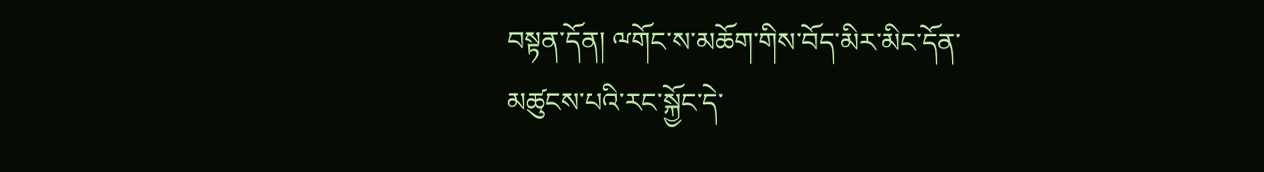བསྟན་དོན། ྋགོང་ས་མཆོག་གིས་བོད་མིར་མིང་དོན་མཚུངས་པའི་རང་སྐྱོང་དེ་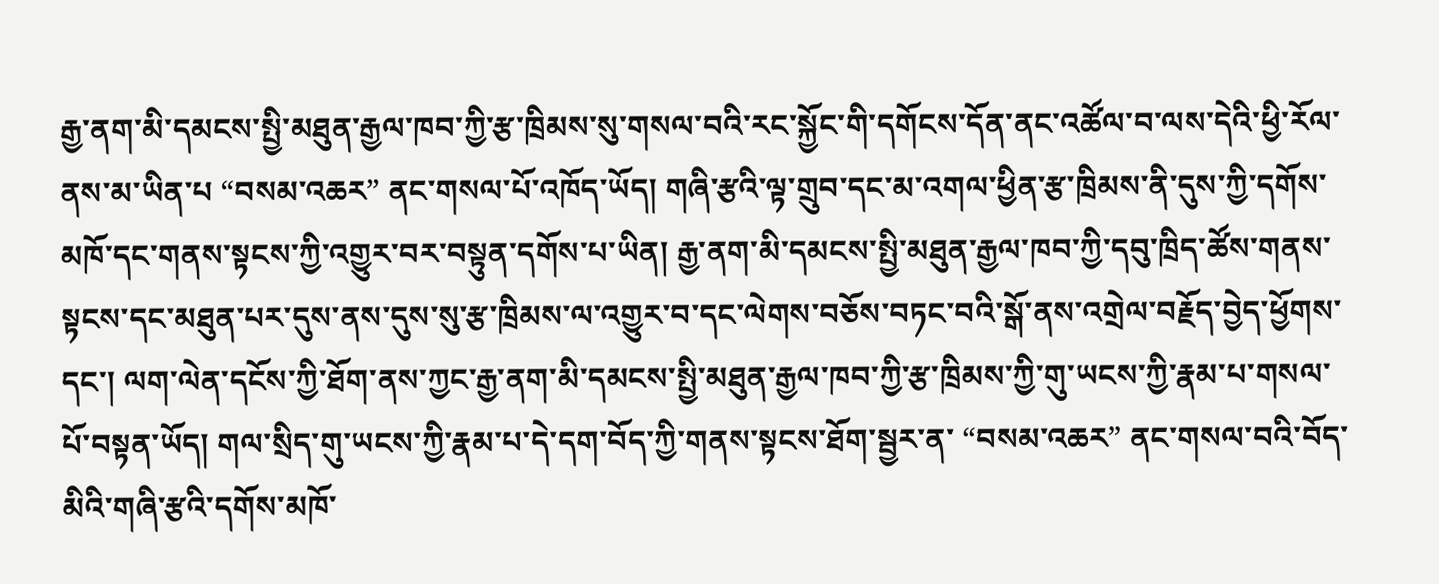རྒྱ་ནག་མི་དམངས་སྤྱི་མཐུན་རྒྱལ་ཁབ་ཀྱི་རྩ་ཁྲིམས་སུ་གསལ་བའི་རང་སྐྱོང་གི་དགོངས་དོན་ནང་འཚོལ་བ་ལས་དེའི་ཕྱི་རོལ་ནས་མ་ཡིན་པ “བསམ་འཆར” ནང་གསལ་པོ་འཁོད་ཡོད། གཞི་རྩའི་ལྟ་གྲུབ་དང་མ་འགལ་ཕྱིན་རྩ་ཁྲིམས་ནི་དུས་ཀྱི་དགོས་མཁོ་དང་གནས་སྟངས་ཀྱི་འགྱུར་བར་བསྟུན་དགོས་པ་ཡིན། རྒྱ་ནག་མི་དམངས་སྤྱི་མཐུན་རྒྱལ་ཁབ་ཀྱི་དབུ་ཁྲིད་ཚོས་གནས་སྟངས་དང་མཐུན་པར་དུས་ནས་དུས་སུ་རྩ་ཁྲིམས་ལ་འགྱུར་བ་དང་ལེགས་བཅོས་བཏང་བའི་སྒོ་ནས་འགྲེལ་བརྗོད་བྱེད་ཕྱོགས་དང་། ལག་ལེན་དངོས་ཀྱི་ཐོག་ནས་ཀྱང་རྒྱ་ནག་མི་དམངས་སྤྱི་མཐུན་རྒྱལ་ཁབ་ཀྱི་རྩ་ཁྲིམས་ཀྱི་གུ་ཡངས་ཀྱི་རྣམ་པ་གསལ་པོ་བསྟན་ཡོད། གལ་སྲིད་གུ་ཡངས་ཀྱི་རྣམ་པ་དེ་དག་བོད་ཀྱི་གནས་སྟངས་ཐོག་སྦྱར་ན་ “བསམ་འཆར” ནང་གསལ་བའི་བོད་མིའི་གཞི་རྩའི་དགོས་མཁོ་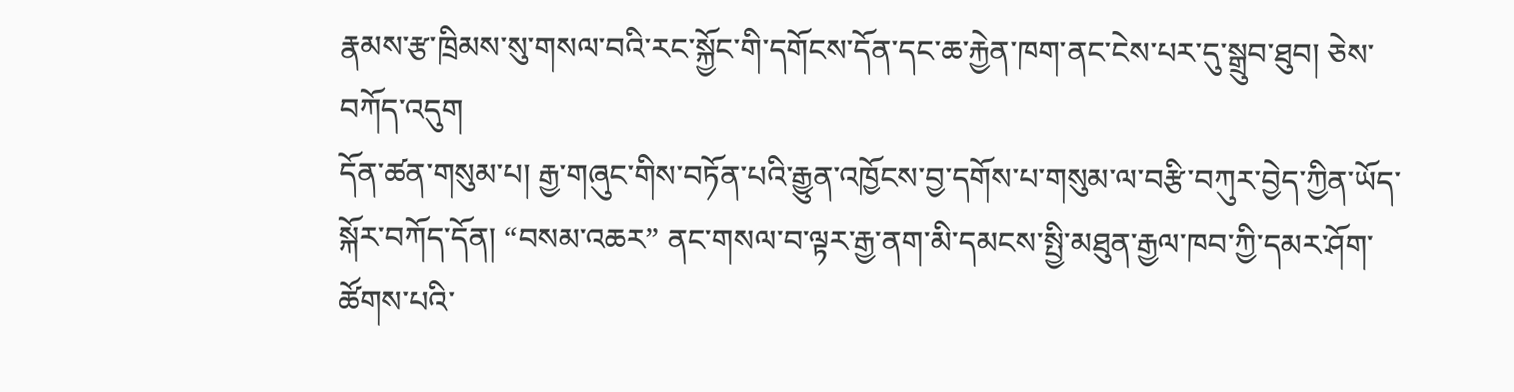རྣམས་རྩ་ཁྲིམས་སུ་གསལ་བའི་རང་སྐྱོང་གི་དགོངས་དོན་དང་ཆ་རྐྱེན་ཁག་ནང་ངེས་པར་དུ་སྒྲུབ་ཐུབ། ཅེས་བཀོད་འདུག
དོན་ཚན་གསུམ་པ། རྒྱ་གཞུང་གིས་བཏོན་པའི་རྒྱུན་འཁྱོངས་བྱ་དགོས་པ་གསུམ་ལ་བརྩི་བཀུར་བྱེད་ཀྱིན་ཡོད་སྐོར་བཀོད་དོན། “བསམ་འཆར” ནང་གསལ་བ་ལྟར་རྒྱ་ནག་མི་དམངས་སྤྱི་མཐུན་རྒྱལ་ཁབ་ཀྱི་དམར་ཤོག་ཚོགས་པའི་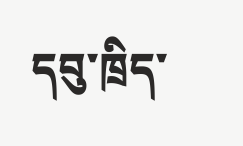དབུ་ཁྲིད་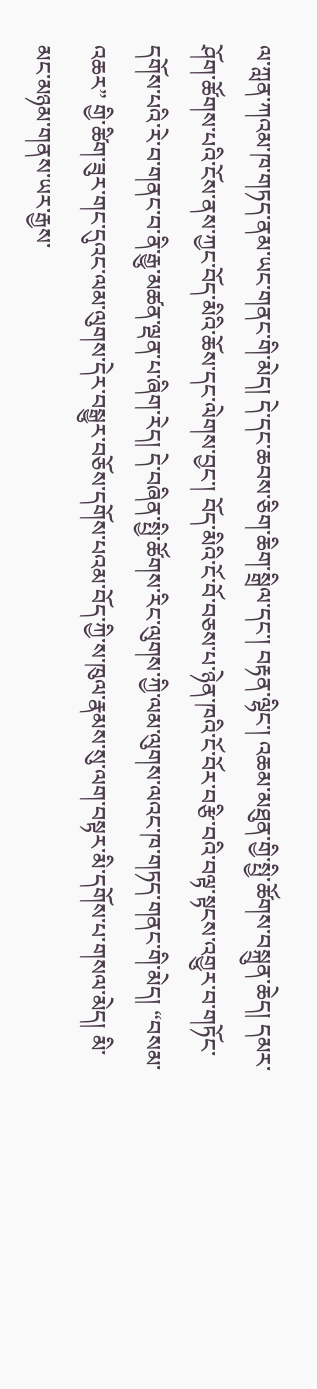ལ་ཀླན་ཀའམ་ཁ་གཏད་ནམ་ཡང་གནང་གི་མེད། དེ་དང་ཆབས་ཅིག་ཆིག་སྒྲིལ་དང་། བརྟན་ལྷིང་། འཆམ་མཐུན་གྱི་སྤྱི་ཚོགས་བསྐྲུན་ཆེད། དམར་ཤོག་ཚོགས་པའི་ངོས་ནས་ཀྱང་བོད་མིའི་ཆོས་དང་ལེགས་བྱང་། བོད་མིའི་ངོ་བོ་བཅས་པ་ཉེན་ཁའི་ངོ་བོར་བརྩི་བའི་བལྟ་སྟངས་འགྱུར་བ་གཏོང་དགོས་པའི་རེ་བ་གནང་བ་ནི་རྒྱུ་མཚན་ལྡན་པ་ཞིག་རེད། དེ་བཞིན་སྤྱི་ཚོགས་རིང་ལུགས་ཀྱི་ལམ་ལུགས་ལའང་ཁ་གཏད་གནང་གི་མེད། “བསམ་འཆར” གྱི་ཚིག་ཟུར་གང་དུའང་ལམ་ལུགས་དེར་བསྒྱུར་བཅོས་དགོས་པའམ་བོད་ཀྱི་ས་ཁུལ་རྣམས་སུ་ལག་བསྟར་མི་དགོས་པ་གསལ་མེད། མི་མང་མཉམ་གནས་ཡར་རྒྱས་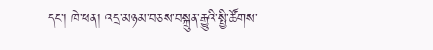དང་། ཁེ་ཕན། འདྲ་མཉམ་བཅས་བསྐྲུན་རྒྱུའི་སྤྱི་ཚོགས་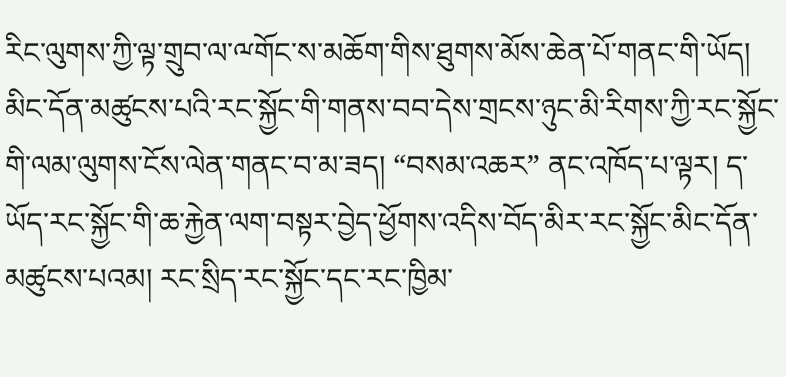རིང་ལུགས་ཀྱི་ལྟ་གྲུབ་ལ་ྋགོང་ས་མཆོག་གིས་ཐུགས་མོས་ཆེན་པོ་གནང་གི་ཡོད། མིང་དོན་མཚུངས་པའི་རང་སྐྱོང་གི་གནས་བབ་དེས་གྲངས་ཉུང་མི་རིགས་ཀྱི་རང་སྐྱོང་གི་ལམ་ལུགས་ངོས་ལེན་གནང་བ་མ་ཟད། “བསམ་འཆར” ནང་འཁོད་པ་ལྟར། ད་ཡོད་རང་སྐྱོང་གི་ཆ་རྐྱེན་ལག་བསྟར་བྱེད་ཕྱོགས་འདིས་བོད་མིར་རང་སྐྱོང་མིང་དོན་མཚུངས་པའམ། རང་སྲིད་རང་སྐྱོང་དང་རང་ཁྱིམ་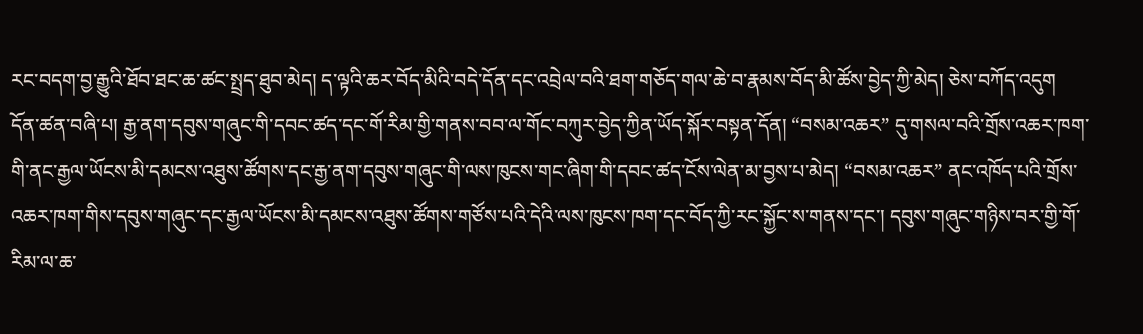རང་བདག་བྱ་རྒྱུའི་ཐོབ་ཐང་ཆ་ཚང་སྤྲད་ཐུབ་མེད། ད་ལྟའི་ཆར་བོད་མིའི་བདེ་དོན་དང་འབྲེལ་བའི་ཐག་གཅོད་གལ་ཆེ་བ་རྣམས་བོད་མི་ཚོས་བྱེད་ཀྱི་མེད། ཅེས་བཀོད་འདུག
དོན་ཚན་བཞི་པ། རྒྱ་ནག་དབུས་གཞུང་གི་དབང་ཚད་དང་གོ་རིམ་གྱི་གནས་བབ་ལ་གོང་བཀུར་བྱེད་ཀྱིན་ཡོད་སྐོར་བསྟན་དོན། “བསམ་འཆར” དུ་གསལ་བའི་གྲོས་འཆར་ཁག་གི་ནང་རྒྱལ་ཡོངས་མི་དམངས་འཐུས་ཚོགས་དང་རྒྱ་ནག་དབུས་གཞུང་གི་ལས་ཁུངས་གང་ཞིག་གི་དབང་ཚད་ངོས་ལེན་མ་བྱས་པ་མེད། “བསམ་འཆར” ནང་འཁོད་པའི་གྲོས་འཆར་ཁག་གིས་དབུས་གཞུང་དང་རྒྱལ་ཡོངས་མི་དམངས་འཐུས་ཚོགས་གཙོས་པའི་དེའི་ལས་ཁུངས་ཁག་དང་བོད་ཀྱི་རང་སྐྱོང་ས་གནས་དང་། དབུས་གཞུང་གཉིས་བར་གྱི་གོ་རིམ་ལ་ཆ་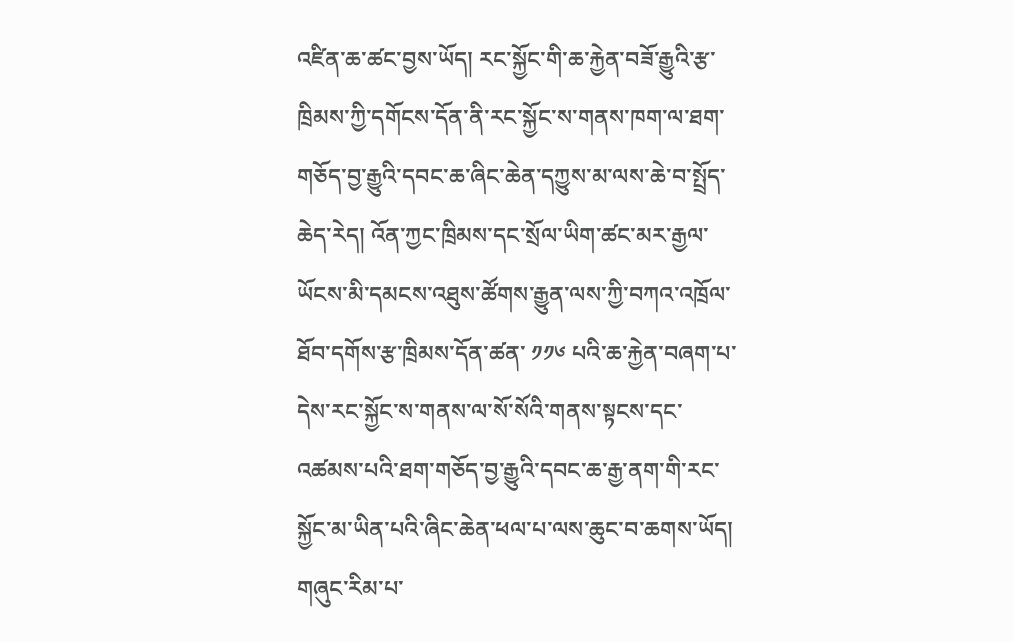འཛིན་ཆ་ཚང་བྱས་ཡོད། རང་སྐྱོང་གི་ཆ་རྐྱེན་བཟོ་རྒྱུའི་རྩ་ཁྲིམས་ཀྱི་དགོངས་དོན་ནི་རང་སྐྱོང་ས་གནས་ཁག་ལ་ཐག་གཅོད་བྱ་རྒྱུའི་དབང་ཆ་ཞིང་ཆེན་དཀྱུས་མ་ལས་ཆེ་བ་སྤྲོད་ཆེད་རེད། འོན་ཀྱང་ཁྲིམས་དང་སྲོལ་ཡིག་ཚང་མར་རྒྱལ་ཡོངས་མི་དམངས་འཐུས་ཚོགས་རྒྱུན་ལས་ཀྱི་བཀའ་འཁྲོལ་ཐོབ་དགོས་རྩ་ཁྲིམས་དོན་ཚན་ ༡༡༦ པའི་ཆ་རྐྱེན་བཞག་པ་དེས་རང་སྐྱོང་ས་གནས་ལ་སོ་སོའི་གནས་སྟངས་དང་འཚམས་པའི་ཐག་གཅོད་བྱ་རྒྱུའི་དབང་ཆ་རྒྱ་ནག་གི་རང་སྐྱོང་མ་ཡིན་པའི་ཞིང་ཆེན་ཕལ་པ་ལས་ཆུང་བ་ཆགས་ཡོད། གཞུང་རིམ་པ་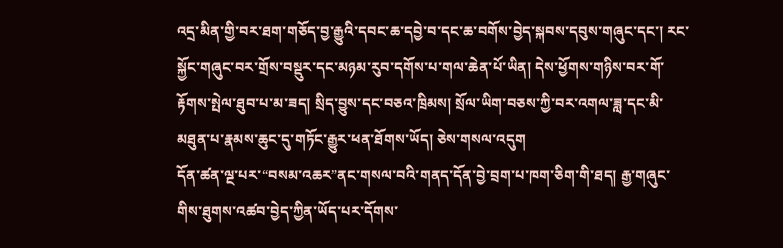འདྲ་མིན་གྱི་བར་ཐག་གཅོད་བྱ་རྒྱུའི་དབང་ཆ་དབྱེ་བ་དང་ཆ་བགོས་བྱེད་སྐབས་དབུས་གཞུང་དང་། རང་སྐྱོང་གཞུང་བར་གྲོས་བསྡུར་དང་མཉམ་རུབ་དགོས་པ་གལ་ཆེན་པོ་ཡིན། དེས་ཕྱོགས་གཉིས་བར་གོ་རྟོགས་སྤེལ་ཐུབ་པ་མ་ཟད། སྲིད་བྱུས་དང་བཅའ་ཁྲིམས། སྲོལ་ཡིག་བཅས་ཀྱི་བར་འགལ་ཟླ་དང་མི་མཐུན་པ་རྣམས་ཆུང་དུ་གཏོང་རྒྱུར་ཕན་ཐོགས་ཡོད། ཅེས་གསལ་འདུག
དོན་ཚན་ལྔ་པར་“བསམ་འཆར”ནང་གསལ་བའི་གནད་དོན་བྱེ་བྲག་པ་ཁག་ཅིག་གི་ཐད། རྒྱ་གཞུང་གིས་ཐུགས་འཚབ་བྱེད་ཀྱིན་ཡོད་པར་དོགས་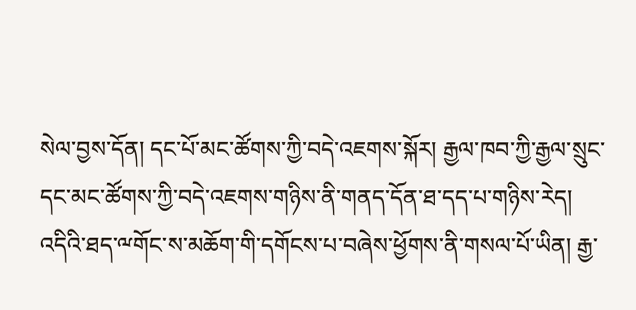སེལ་བྱས་དོན། དང་པོ་མང་ཚོགས་ཀྱི་བདེ་འཇགས་སྐོར། རྒྱལ་ཁབ་ཀྱི་རྒྱལ་སྲུང་དང་མང་ཚོགས་ཀྱི་བདེ་འཇགས་གཉིས་ནི་གནད་དོན་ཐ་དད་པ་གཉིས་རེད། འདིའི་ཐད་ྋགོང་ས་མཆོག་གི་དགོངས་པ་བཞེས་ཕྱོགས་ནི་གསལ་པོ་ཡིན། རྒྱ་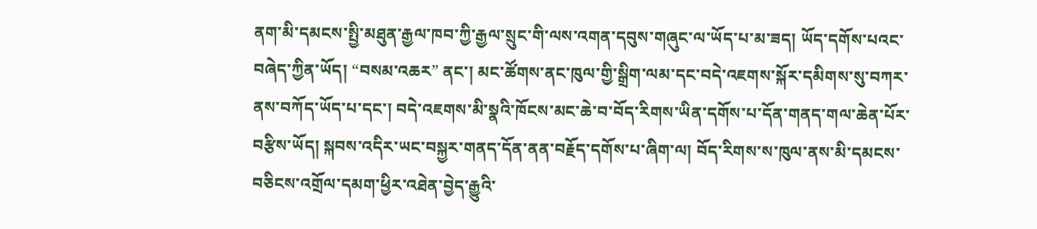ནག་མི་དམངས་སྤྱི་མཐུན་རྒྱལ་ཁབ་ཀྱི་རྒྱལ་སྲུང་གི་ལས་འགན་དབུས་གཞུང་ལ་ཡོད་པ་མ་ཟད། ཡོད་དགོས་པའང་བཞེད་ཀྱིན་ཡོད། “བསམ་འཆར” ནང་། མང་ཚོགས་ནང་ཁུལ་གྱི་སྒྲིག་ལམ་དང་བདེ་འཇགས་སྐོར་དམིགས་སུ་བཀར་ནས་བཀོད་ཡོད་པ་དང་། བདེ་འཇགས་མི་སྣའི་ཁོངས་མང་ཆེ་བ་བོད་རིགས་ཡིན་དགོས་པ་དོན་གནད་གལ་ཆེན་པོར་བརྩིས་ཡོད། སྐབས་འདིར་ཡང་བསྐྱར་གནད་དོན་ནན་བརྗོད་དགོས་པ་ཞིག་ལ། བོད་རིགས་ས་ཁུལ་ནས་མི་དམངས་བཅིངས་འགྲོལ་དམག་ཕྱིར་འཐེན་བྱེད་རྒྱུའི་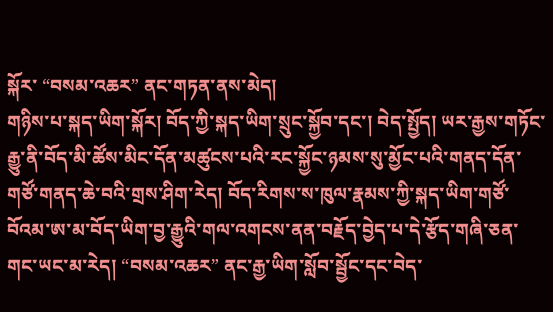སྐོར་ “བསམ་འཆར” ནང་གཏན་ནས་མེད།
གཉིས་པ་སྐད་ཡིག་སྐོར། བོད་ཀྱི་སྐད་ཡིག་སྲུང་སྐྱོབ་དང་། བེད་སྤྱོད། ཡར་རྒྱས་གཏོང་རྒྱུ་ནི་བོད་མི་ཚོས་མིང་དོན་མཚུངས་པའི་རང་སྐྱོང་ཉམས་སུ་མྱོང་པའི་གནད་དོན་གཙོ་གནད་ཆེ་བའི་གྲས་ཤིག་རེད། བོད་རིགས་ས་ཁུལ་རྣམས་ཀྱི་སྐད་ཡིག་གཙོ་བོའམ་ཨ་མ་བོད་ཡིག་བྱ་རྒྱུའི་གལ་འགངས་ནན་བརྗོད་བྱེད་པ་དེ་རྩོད་གཞི་ཅན་གང་ཡང་མ་རེད། “བསམ་འཆར” ནང་རྒྱ་ཡིག་སློབ་སྦྱོང་དང་བེད་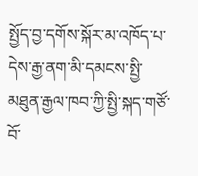སྤྱོད་བྱ་དགོས་སྐོར་མ་འཁོད་པ་དེས་རྒྱ་ནག་མི་དམངས་སྤྱི་མཐུན་རྒྱལ་ཁབ་ཀྱི་སྤྱི་སྐད་གཙོ་བོ་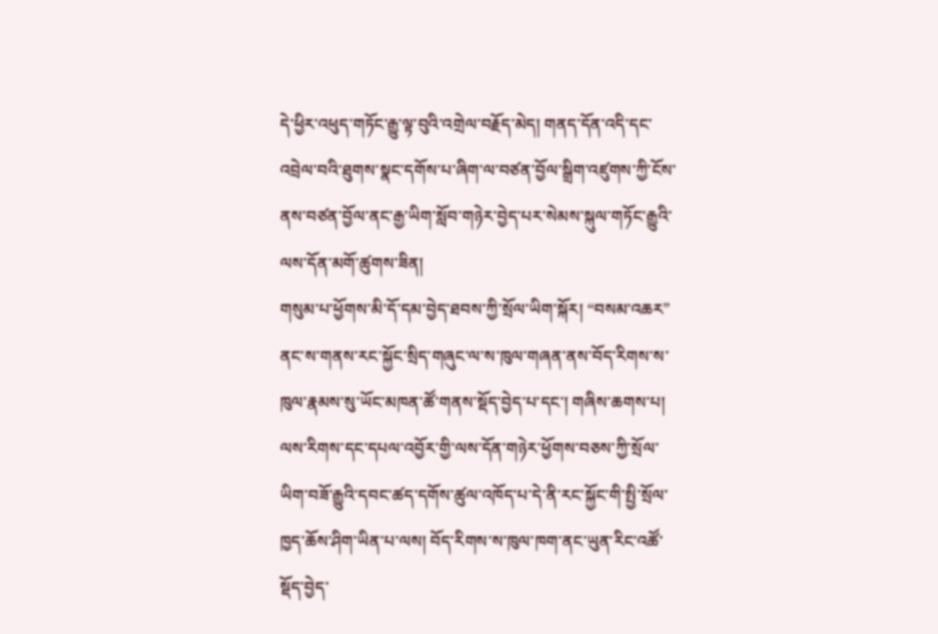དེ་ཕྱིར་འཕུད་གཏོང་རྒྱུ་ལྟ་བུའི་འགྲེལ་བརྗོད་མེད། གནད་དོན་འདི་དང་འབྲེལ་བའི་ཐུགས་སྣང་དགོས་པ་ཞིག་ལ་བཙན་བྱོལ་སྒྲིག་འཛུགས་ཀྱི་ངོས་ནས་བཙན་བྱོལ་ནང་རྒྱ་ཡིག་སློབ་གཉེར་བྱེད་པར་སེམས་སྐུལ་གཏོང་རྒྱུའི་ལས་དོན་མགོ་ཚུགས་ཟིན།
གསུམ་པ་ཕྱོགས་མི་དོ་དམ་བྱེད་ཐབས་ཀྱི་སྲོལ་ཡིག་སྐོར། “བསམ་འཆར” ནང་ས་གནས་རང་སྐྱོང་སྲིད་གཞུང་ལ་ས་ཁུལ་གཞན་ནས་བོད་རིགས་ས་ཁུལ་རྣམས་སུ་ཡོང་མཁན་ཚོ་གནས་སྡོད་བྱེད་པ་དང་། གཞིས་ཆགས་པ། ལས་རིགས་དང་དཔལ་འབྱོར་གྱི་ལས་དོན་གཉེར་ཕྱོགས་བཅས་ཀྱི་སྲོལ་ཡིག་བཟོ་རྒྱུའི་དབང་ཚད་དགོས་ཚུལ་འཁོད་པ་དེ་ནི་རང་སྐྱོང་གི་སྤྱི་སྲོལ་ཁྱད་ཆོས་ཤིག་ཡིན་པ་ལས། བོད་རིགས་ས་ཁུལ་ཁག་ནང་ཡུན་རིང་འཚོ་སྡོད་བྱེད་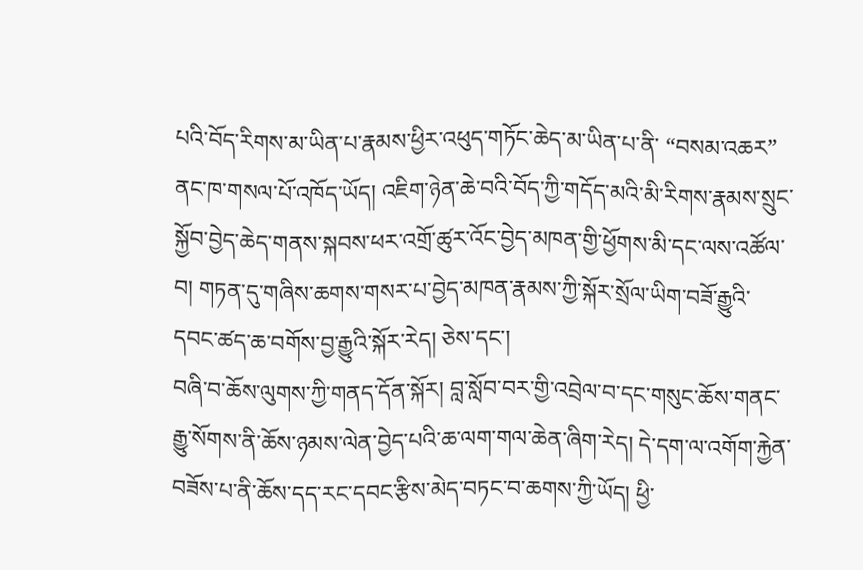པའི་བོད་རིགས་མ་ཡིན་པ་རྣམས་ཕྱིར་འཕུད་གཏོང་ཆེད་མ་ཡིན་པ་ནི་ “བསམ་འཆར” ནང་ཁ་གསལ་པོ་འཁོད་ཡོད། འཇིག་ཉེན་ཆེ་བའི་བོད་ཀྱི་གདོད་མའི་མི་རིགས་རྣམས་སྲུང་སྐྱོབ་བྱེད་ཆེད་གནས་སྐབས་ཕར་འགྲོ་ཚུར་འོང་བྱེད་མཁན་གྱི་ཕྱོགས་མི་དང་ལས་འཚོལ་བ། གཏན་དུ་གཞིས་ཆགས་གསར་པ་བྱེད་མཁན་རྣམས་ཀྱི་སྐོར་སྲོལ་ཡིག་བཟོ་རྒྱུའི་དབང་ཚད་ཆ་བགོས་བྱ་རྒྱུའི་སྐོར་རེད། ཅེས་དང་།
བཞི་བ་ཆོས་ལུགས་ཀྱི་གནད་དོན་སྐོར། བླ་སློབ་བར་གྱི་འབྲེལ་བ་དང་གསུང་ཆོས་གནང་རྒྱུ་སོགས་ནི་ཆོས་ཉམས་ལེན་བྱེད་པའི་ཆ་ལག་གལ་ཆེན་ཞིག་རེད། དེ་དག་ལ་འགོག་རྐྱེན་བཟོས་པ་ནི་ཆོས་དད་རང་དབང་རྩིས་མེད་བཏང་བ་ཆགས་ཀྱི་ཡོད། ཕྱི་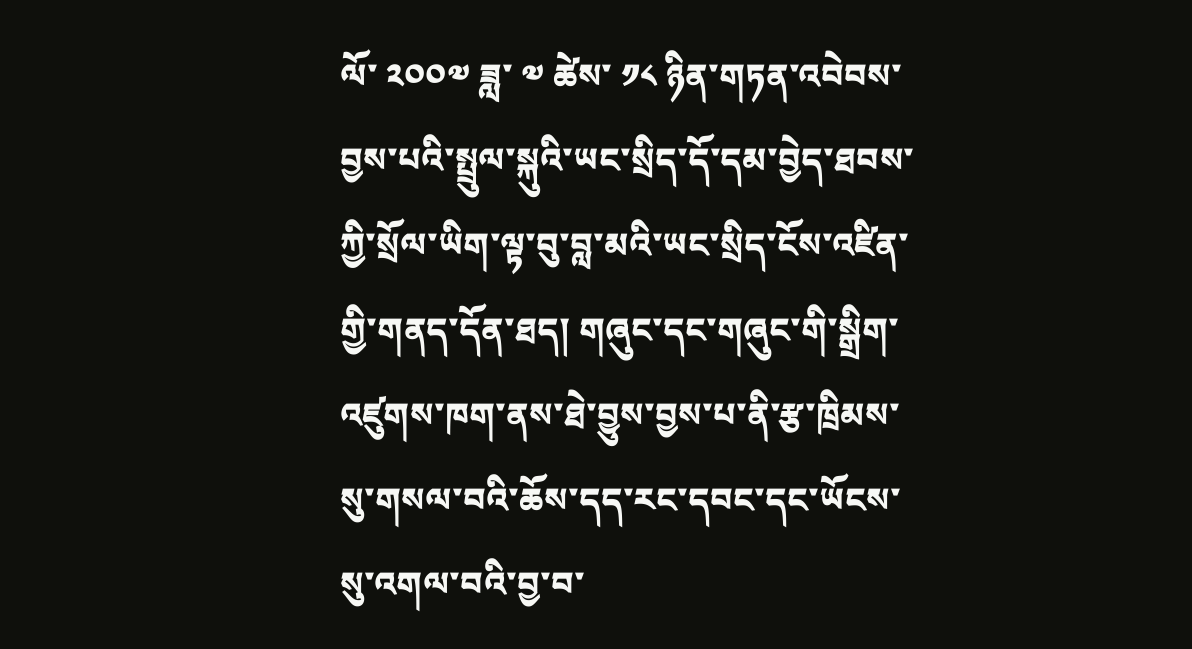ལོ་ ༢༠༠༧ ཟླ་ ༧ ཚེས་ ༡༨ ཉིན་གཏན་འབེབས་བྱས་པའི་སྤྲུལ་སྐུའི་ཡང་སྲིད་དོ་དམ་བྱེད་ཐབས་ཀྱི་སྲོལ་ཡིག་ལྟ་བུ་བླ་མའི་ཡང་སྲིད་ངོས་འཛིན་གྱི་གནད་དོན་ཐད། གཞུང་དང་གཞུང་གི་སྒྲིག་འཛུགས་ཁག་ནས་ཐེ་བྱུས་བྱས་པ་ནི་རྩ་ཁྲིམས་སུ་གསལ་བའི་ཆོས་དད་རང་དབང་དང་ཡོངས་སུ་འགལ་བའི་བྱ་བ་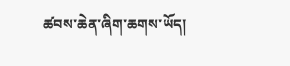ཚབས་ཆེན་ཞིག་ཆགས་ཡོད།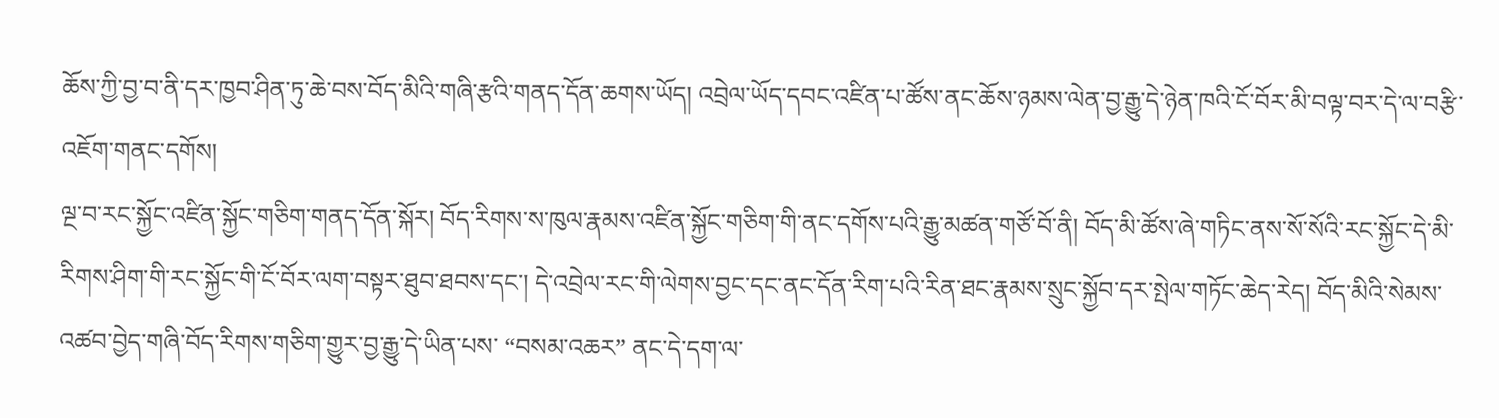ཆོས་ཀྱི་བྱ་བ་ནི་དར་ཁྱབ་ཤིན་ཏུ་ཆེ་བས་བོད་མིའི་གཞི་རྩའི་གནད་དོན་ཆགས་ཡོད། འབྲེལ་ཡོད་དབང་འཛིན་པ་ཚོས་ནང་ཆོས་ཉམས་ལེན་བྱ་རྒྱུ་དེ་ཉེན་ཁའི་ངོ་བོར་མི་བལྟ་བར་དེ་ལ་བརྩི་འཇོག་གནང་དགོས།
ལྔ་བ་རང་སྐྱོང་འཛིན་སྐྱོང་གཅིག་གནད་དོན་སྐོར། བོད་རིགས་ས་ཁུལ་རྣམས་འཛིན་སྐྱོང་གཅིག་གི་ནང་དགོས་པའི་རྒྱུ་མཚན་གཙོ་བོ་ནི། བོད་མི་ཚོས་ཞེ་གཏིང་ནས་སོ་སོའི་རང་སྐྱོང་དེ་མི་རིགས་ཤིག་གི་རང་སྐྱོང་གི་ངོ་བོར་ལག་བསྟར་ཐུབ་ཐབས་དང་། དེ་འབྲེལ་རང་གི་ལེགས་བྱང་དང་ནང་དོན་རིག་པའི་རིན་ཐང་རྣམས་སྲུང་སྐྱོབ་དར་སྤེལ་གཏོང་ཆེད་རེད། བོད་མིའི་སེམས་འཚབ་བྱེད་གཞི་བོད་རིགས་གཅིག་གྱུར་བྱ་རྒྱུ་དེ་ཡིན་པས་ “བསམ་འཆར” ནང་དེ་དག་ལ་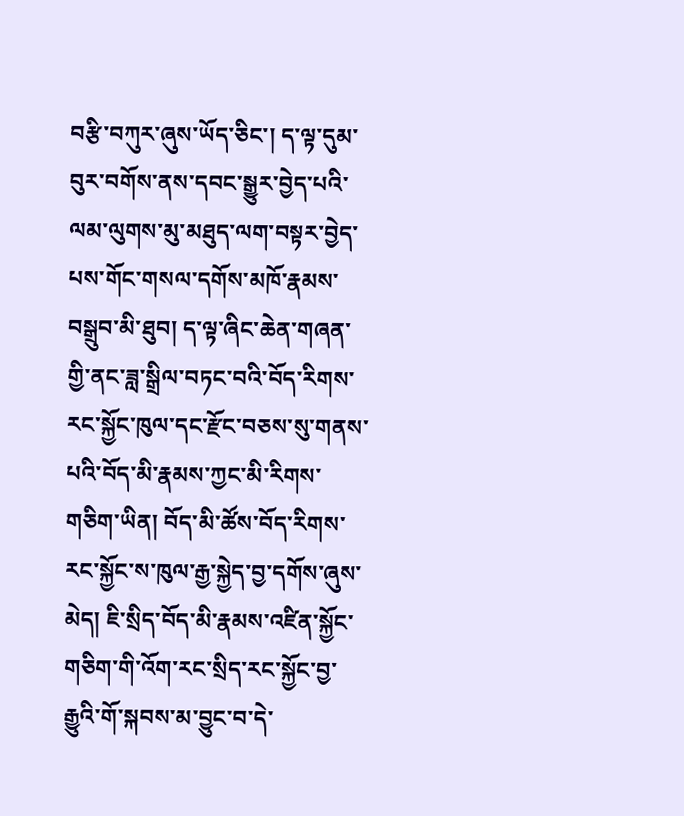བརྩི་བཀུར་ཞུས་ཡོད་ཅིང་། ད་ལྟ་དུམ་བུར་བགོས་ནས་དབང་སྒྱུར་བྱེད་པའི་ལམ་ལུགས་མུ་མཐུད་ལག་བསྟར་བྱེད་པས་གོང་གསལ་དགོས་མཁོ་རྣམས་བསྒྲུབ་མི་ཐུབ། ད་ལྟ་ཞིང་ཆེན་གཞན་གྱི་ནང་ཟླ་སྒྲིལ་བཏང་བའི་བོད་རིགས་རང་སྐྱོང་ཁུལ་དང་རྫོང་བཅས་སུ་གནས་པའི་བོད་མི་རྣམས་ཀྱང་མི་རིགས་གཅིག་ཡིན། བོད་མི་ཚོས་བོད་རིགས་རང་སྐྱོང་ས་ཁུལ་རྒྱ་སྐྱེད་བྱ་དགོས་ཞུས་མེད། ཇི་སྲིད་བོད་མི་རྣམས་འཛིན་སྐྱོང་གཅིག་གི་འོག་རང་སྲིད་རང་སྐྱོང་བྱ་རྒྱུའི་གོ་སྐབས་མ་བྱུང་བ་དེ་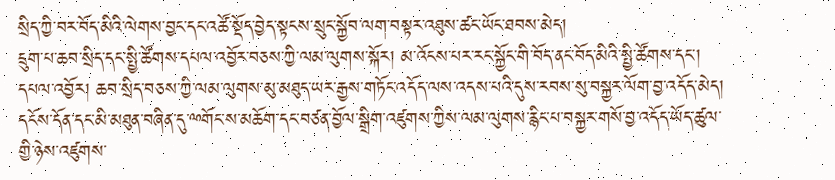སྲིད་ཀྱི་བར་བོད་མིའི་ལེགས་བྱང་དང་འཚོ་སྡོད་བྱེད་སྟངས་སྲུང་སྐྱོབ་ལག་བསྟར་འཐུས་ཚང་ཡོང་ཐབས་མེད།
དྲུག་པ་ཆབ་སྲིད་དང་སྤྱི་ཚོགས་དཔལ་འབྱོར་བཅས་ཀྱི་ལམ་ལུགས་སྐོར། མ་འོངས་པར་རང་སྐྱོང་གི་བོད་ནང་བོད་མིའི་སྤྱི་ཚོགས་དང་། དཔལ་འབྱོར། ཆབ་སྲིད་བཅས་ཀྱི་ལམ་ལུགས་མུ་མཐུད་ཡར་རྒྱས་གཏོང་འདོད་ལས་འདས་པའི་དུས་རབས་སུ་བསྐྱར་ལོག་བྱ་འདོད་མེད། དངོས་དོན་དང་མི་མཐུན་བཞིན་དུ་ྋགོང་ས་མཆོག་དང་བཙན་བྱོལ་སྒྲིག་འཛུགས་ཀྱིས་ལམ་ལུགས་རྙིང་པ་བསྐྱར་གསོ་བྱ་འདོད་ཡོད་ཚུལ་གྱི་ཉེས་འཛུགས་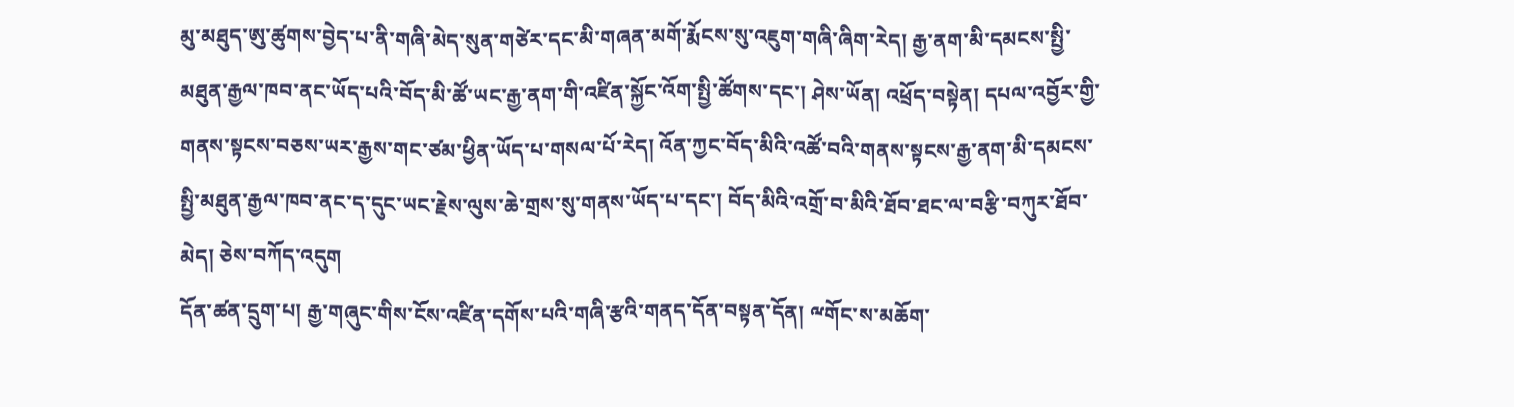མུ་མཐུད་ཨུ་ཚུགས་བྱེད་པ་ནི་གཞི་མེད་སུན་གཙེར་དང་མི་གཞན་མགོ་རྨོངས་སུ་འཇུག་གཞི་ཞིག་རེད། རྒྱ་ནག་མི་དམངས་སྤྱི་མཐུན་རྒྱལ་ཁབ་ནང་ཡོད་པའི་བོད་མི་ཚོ་ཡང་རྒྱ་ནག་གི་འཛིན་སྐྱོང་འོག་སྤྱི་ཚོགས་དང་། ཤེས་ཡོན། འཕྲོད་བསྟེན། དཔལ་འབྱོར་གྱི་གནས་སྟངས་བཅས་ཡར་རྒྱས་གང་ཙམ་ཕྱིན་ཡོད་པ་གསལ་པོ་རེད། འོན་ཀྱང་བོད་མིའི་འཚོ་བའི་གནས་སྟངས་རྒྱ་ནག་མི་དམངས་སྤྱི་མཐུན་རྒྱལ་ཁབ་ནང་ད་དུང་ཡང་རྗེས་ལུས་ཆེ་གྲས་སུ་གནས་ཡོད་པ་དང་། བོད་མིའི་འགྲོ་བ་མིའི་ཐོབ་ཐང་ལ་བརྩི་བཀུར་ཐོབ་མེད། ཅེས་བཀོད་འདུག
དོན་ཚན་དྲུག་པ། རྒྱ་གཞུང་གིས་ངོས་འཛིན་དགོས་པའི་གཞི་རྩའི་གནད་དོན་བསྟན་དོན། ྋགོང་ས་མཆོག་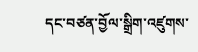དང་བཙན་བྱོལ་སྒྲིག་འཛུགས་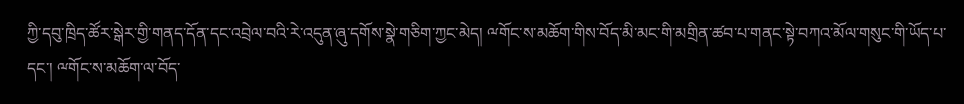ཀྱི་དབུ་ཁྲིད་ཚོར་སྒེར་གྱི་གནད་དོན་དང་འབྲེལ་བའི་རེ་འདུན་ཞུ་དགོས་སྣེ་གཅིག་ཀྱང་མེད། ྋགོང་ས་མཆོག་གིས་བོད་མི་མང་གི་མགྲིན་ཚབ་པ་གནང་སྟེ་བཀའ་མོལ་གསུང་གི་ཡོད་པ་དང་། ྋགོང་ས་མཆོག་ལ་བོད་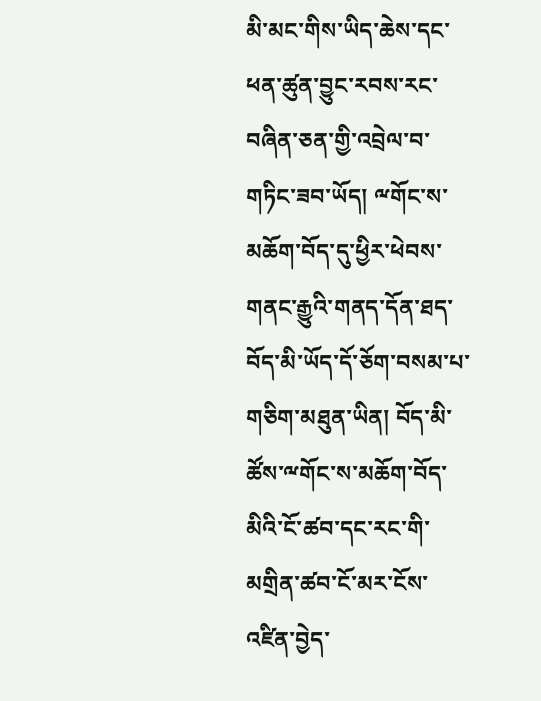མི་མང་གིས་ཡིད་ཆེས་དང་ཕན་ཚུན་བྱུང་རབས་རང་བཞིན་ཅན་གྱི་འབྲེལ་བ་གཏིང་ཟབ་ཡོད། ྋགོང་ས་མཆོག་བོད་དུ་ཕྱིར་ཕེབས་གནང་རྒྱུའི་གནད་དོན་ཐད་བོད་མི་ཡོད་དོ་ཅོག་བསམ་པ་གཅིག་མཐུན་ཡིན། བོད་མི་ཚོས་ྋགོང་ས་མཆོག་བོད་མིའི་ངོ་ཚབ་དང་རང་གི་མགྲིན་ཚབ་ངོ་མར་ངོས་འཛིན་བྱེད་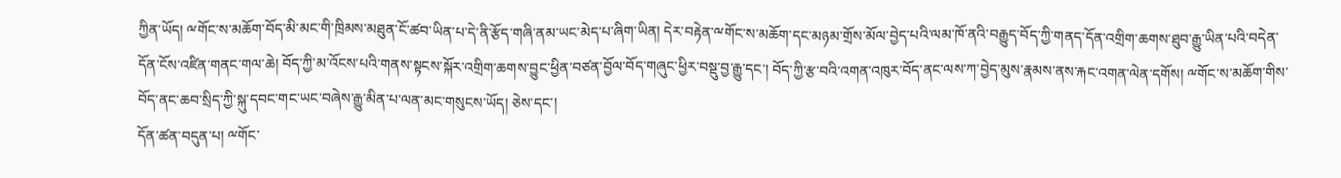ཀྱིན་ཡོད། ྋགོང་ས་མཆོག་བོད་མི་མང་གི་ཁྲིམས་མཐུན་ངོ་ཚབ་ཡིན་པ་དེ་ནི་རྩོད་གཞི་ནམ་ཡང་མེད་པ་ཞིག་ཡིན། དེར་བརྟེན་ྋགོང་ས་མཆོག་དང་མཉམ་གྲོས་མོལ་བྱེད་པའི་ལམ་ཁོ་ནའི་བརྒྱུད་བོད་ཀྱི་གནད་དོན་འགྲིག་ཆགས་ཐུབ་རྒྱུ་ཡིན་པའི་བདེན་དོན་ངོས་འཛིན་གནང་གལ་ཆེ། བོད་ཀྱི་མ་འོངས་པའི་གནས་སྟངས་སྐོར་འགྲིག་ཆགས་བྱུང་ཕྱིན་བཙན་བྱོལ་བོད་གཞུང་ཕྱིར་བསྡུ་བྱ་རྒྱུ་དང་། བོད་ཀྱི་རྩ་བའི་འགན་འཁུར་བོད་ནང་ལས་ཀ་བྱེད་མུས་རྣམས་ནས་རྐང་འགན་ལེན་དགོས། ྋགོང་ས་མཆོག་གིས་བོད་ནང་ཆབ་སྲིད་ཀྱི་སྐུ་དབང་གང་ཡང་བཞེས་རྒྱུ་མིན་པ་ལན་མང་གསུངས་ཡོད། ཅེས་དང་།
དོན་ཚན་བདུན་པ། ྋགོང་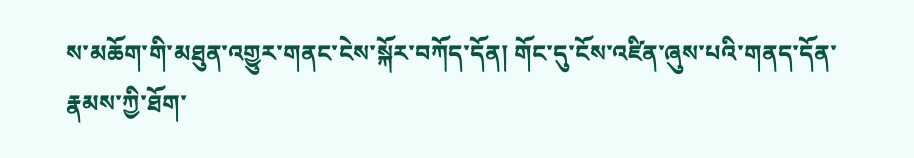ས་མཆོག་གི་མཐུན་འགྱུར་གནང་ངེས་སྐོར་བཀོད་དོན། གོང་དུ་ངོས་འཛིན་ཞུས་པའི་གནད་དོན་རྣམས་ཀྱི་ཐོག་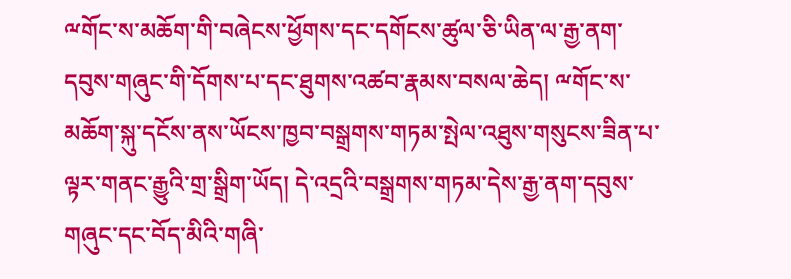ྋགོང་ས་མཆོག་གི་བཞེངས་ཕྱོགས་དང་དགོངས་ཚུལ་ཅི་ཡིན་ལ་རྒྱ་ནག་དབུས་གཞུང་གི་དོགས་པ་དང་ཐུགས་འཚབ་རྣམས་བསལ་ཆེད། ྋགོང་ས་མཆོག་སྐུ་དངོས་ནས་ཡོངས་ཁྱབ་བསྒྲགས་གཏམ་སྤེལ་འཐུས་གསུངས་ཟིན་པ་ལྟར་གནང་རྒྱུའི་གྲ་སྒྲིག་ཡོད། དེ་འདྲའི་བསྒྲགས་གཏམ་དེས་རྒྱ་ནག་དབུས་གཞུང་དང་བོད་མིའི་གཞི་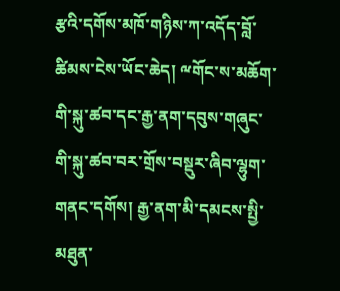རྩའི་དགོས་མཁོ་གཉིས་ཀ་འདོད་བློ་ཚིམས་ངེས་ཡོང་ཆེད། ྋགོང་ས་མཆོག་གི་སྐུ་ཚབ་དང་རྒྱ་ནག་དབུས་གཞུང་གི་སྐུ་ཚབ་བར་གྲོས་བསྡུར་ཞིབ་ལྷུག་གནང་དགོས། རྒྱ་ནག་མི་དམངས་སྤྱི་མཐུན་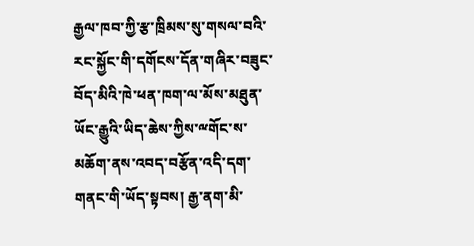རྒྱལ་ཁབ་ཀྱི་རྩ་ཁྲིམས་སུ་གསལ་བའི་རང་སྐྱོང་གི་དགོངས་དོན་གཞིར་བཟུང་བོད་མིའི་ཁེ་ཕན་ཁག་ལ་མོས་མཐུན་ཡོང་རྒྱུའི་ཡིད་ཆེས་ཀྱིས་ྋགོང་ས་མཆོག་ནས་འབད་བརྩོན་འདི་དག་གནང་གི་ཡོད་སྟབས། རྒྱ་ནག་མི་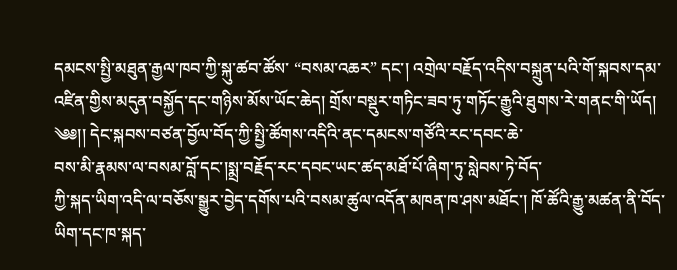དམངས་སྤྱི་མཐུན་རྒྱལ་ཁབ་ཀྱི་སྐུ་ཚབ་ཚོས་ “བསམ་འཆར” དང་། འགྲེལ་བརྗོད་འདིས་བསྐྲུན་པའི་གོ་སྐབས་དམ་འཛིན་གྱིས་མདུན་བསྐྱོད་དང་གཉིས་མོས་ཡོང་ཆེད། གྲོས་བསྡུར་གཏིང་ཟབ་ཏུ་གཏོང་རྒྱུའི་ཐུགས་རེ་གནང་གི་ཡོད།
༄༅།། དེང་སྐབས་བཙན་བྱོལ་བོད་ཀྱི་སྤྱི་ཚོགས་འདིའི་ནང་དམངས་གཙོའི་རང་དབང་ཆེ་
བས་མི་རྣམས་ལ་བསམ་བློ་དང་།སྨྲ་བརྗོད་རང་དབང་ཡང་ཚད་མཐོ་པོ་ཞིག་ཏུ་སླེབས་ཏེ་བོད་
ཀྱི་སྐད་ཡིག་འདི་ལ་བཅོས་སྒྱུར་བྱེད་དགོས་པའི་བསམ་ཚུལ་འདོན་མཁན་ཁ་ཤས་མཐོང་། ཁོ་ཚོའི་རྒྱུ་མཚན་ནི་བོད་ཡིག་དང་ཁ་སྐད་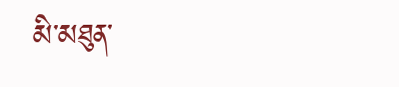མི་མཐུན་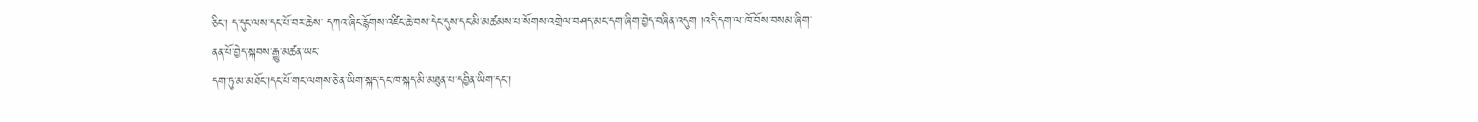ཅིང་། ད་དུང་ལས་དང་པོ་བར་ཆེས་ དཀའ་ཞིང་རྙོགས་འཛིང་ཆེ་བས་དེང་དུས་དང་མི་མཚམས་པ་སོགས་འགྲེལ་བཤད་མང་དག་ཞིག་བྱེད་བཞིན་འདུག །འདི་དག་ལ་ཁོ་བོས་བསམ་ཞིག་ནན་པོ་བྱེད་སྐབས་རྒྱུ་མཚན་ཡང་
དག་ཏུ་མ་མཐོང་།དང་པོ་གང་ལགས་ཅེ་ན་ཡིག་སྐད་དང་ཁ་སྐད་མི་མཐུན་པ་དབྱིན་ཡིག་དང་།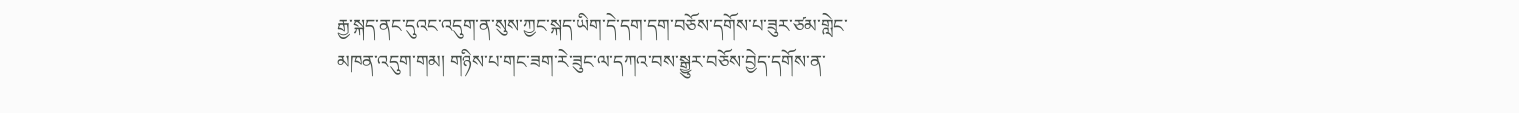རྒྱ་སྐད་ནང་དུའང་འདུག་ན་སུས་ཀྱང་སྐད་ཡིག་དེ་དག་དག་བཅོས་དགོས་པ་ཟུར་ཙམ་གླེང་
མཁན་འདུག་གམ། གཉིས་པ་གང་ཟག་རེ་ཟུང་ལ་དཀའ་བས་སྒྱུར་བཅོས་བྱེད་དགོས་ན་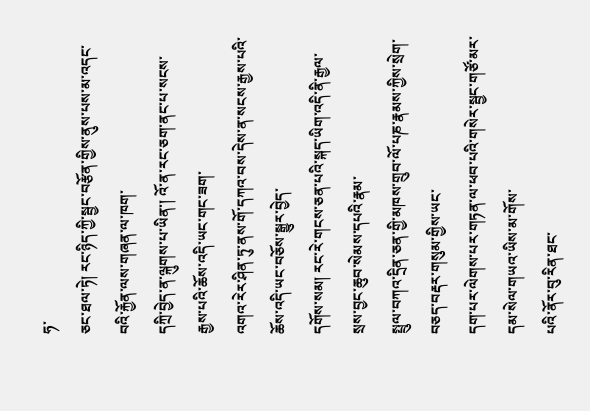ཧ་
ཅང་ཐལ་ཏེ། རང་ཉིད་ཀྱི་སྦྱང་བརྩོན་གྱིས་ནུས་པས་མ་འདང་བའི་རྐྱོན་ལས་གཞན་ལ་ཁག་
དཀྲི་བྱེད་ན་ལྐུགས་པ་ཡིན་། འོ་ན་རང་ཅག་ནང་པ་སངས་རྒྱས་པའི་ཆོས་འདི་ཡང་གང་ཟག་
འགའ་རེར་ཤིན་ཏུ་ནས་གོ་དཀའ་བས་དེས་ན་སངས་རྒྱས་པའི་ཆོས་འདི་ཡང་བཅོས་སྒྱུར་བྱེད་
དགོས་སམ། རང་རེ་གངས་ཅན་པའི་སྐད་ཡིག་འདི་ནི་རྒྱལ་སྲས་བྱང་ཆུབ་སེམས་དཔའི་རྣམ་
སྤྲུལ་བཀའ་དྲིན་ཅན་གྱི་མཁས་གྲུབ་ལོ་པཎ་རྣམས་ཀྱིས་སྲེག་བཅད་བརྡར་གསུམ་གྱིས་ཡང་
དག་པར་ལེགས་པར་གཏན་ལ་ཕབ་པའི་གསེར་སྦྱང་གཙོ་མར་དམ་སེལ་གཡའ་ཡིས་མ་གོས་
པའི་ནོར་བུ་རིན་ཐང་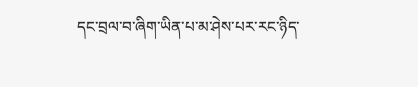དང་བྲལ་བ་ཞིག་ཡིན་པ་མ་ཤེས་པར་རང་ཉིད་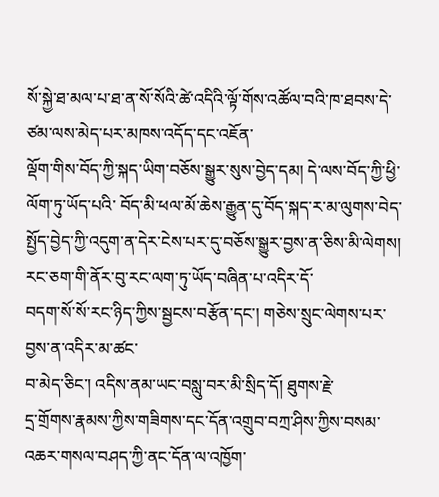སོ་སྐྱེ་ཐ་མལ་པ་ཐ་ན་སོ་སོའི་ཚེ་འདིའི་ལྟོ་གོས་འཚོལ་བའི་ཁ་ཐབས་དེ་ཙམ་ལས་མེད་པར་མཁས་འདོད་དང་འཇོན་
ལྡོག་གིས་བོད་ཀྱི་སྐད་ཡིག་བཅོས་སྒྱུར་སུས་བྱེད་དམ། དེ་ལས་བོད་ཀྱི་ཕྱི་ལོག་ཏུ་ཡོད་པའི་ བོད་མི་ཕལ་མོ་ཆེས་རྒྱུན་དུ་བོད་སྐད་ར་མ་ལུགས་བེད་སྤྱོད་བྱེད་ཀྱི་འདུག་ན་དེར་ངེས་པར་དུ་བཅོས་སྒྱུར་བྱས་ན་ཅིས་མི་ལེགས། རང་ཅག་གི་ནོར་བུ་རང་ལག་ཏུ་ཡོད་བཞིན་པ་འདིར་དོ་
བདག་སོ་སོ་རང་ཉིད་ཀྱིས་སྦྱངས་བརྩོན་དང་། གཅེས་སྲུང་ལེགས་པར་བྱས་ན་འདིར་མ་ཚང་
བ་མེད་ཅིང་། འདིས་ནམ་ཡང་བསླུ་བར་མི་སྲིད་དོ། ཐུགས་རྗེ་
དྲ་གྲོགས་རྣམས་ཀྱིས་གཟིགས་དང་དོན་འགྲུབ་བཀྲ་ཤིས་ཀྱིས་བསམ་འཆར་གསལ་བཤད་ཀྱི་ནང་དོན་ལ་འཁྱོག་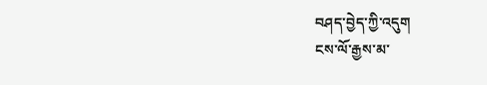བཤད་བྱེད་ཀྱི་འདུག
ངས་ལོ་རྒྱས་མ་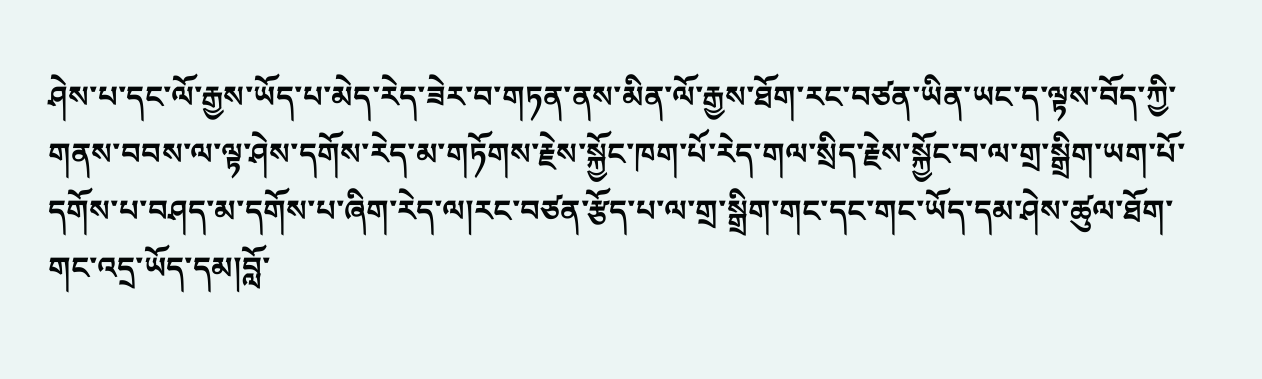ཤེས་པ་དང་ལོ་རྒྱས་ཡོད་པ་མེད་རེད་ཟེར་བ་གཏན་ནས་མིན་ལོ་རྒྱས་ཐོག་རང་བཙན་ཡིན་ཡང་ད་ལྟས་བོད་ཀྱི་གནས་བབས་ལ་ལྟ་ཤེས་དགོས་རེད་མ་གཏོགས་རྗེས་སྐྱོང་ཁག་པོ་རེད་གལ་སྲིད་རྗེས་སྐྱོང་བ་ལ་གྲ་སྒྲིག་ཡག་པོ་དགོས་པ་བཤད་མ་དགོས་པ་ཞིག་རེད་ལ།རང་བཙན་རྩོད་པ་ལ་གྲ་སྒྲིག་གང་དང་གང་ཡོད་དམ་ཤེས་ཚུལ་ཐོག་གང་འདྲ་ཡོད་དམ།བློ་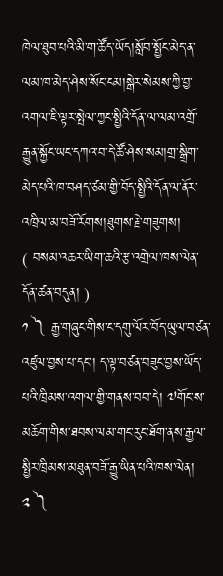ཁེལ་ཐུབ་པའི་མི་ག་ཚོད་ཡོད།སློབ་སྤྱོང་མེད་ན་ལམ་ཁ་མེད་ཤེས་སོང་ངམ།སྒེར་སེམས་ཀྱི་བྱ་འགལ་ཇི་ལྟར་སྤེལ་ཀྱང་སྤྱིའི་དོན་ལ་ལམ་འགྲོ་རྒྱུན་སྐྱོང་ཡང་དཀའ་བ་དེ་ཚོ་ཤེས་སམ།གྲ་སྒྲིག་མེད་པའི་ཁ་བཤད་ཙམ་གྱི་བོད་སྤྱིའི་དོན་ལ་ནོར་འཁྲིལ་མ་བཟོ་རོགས།ཐུགས་རྗེ་གཟུགས།
( བསམ་འཆར་ཡིག་ཆའི་རྩ་འགྲེལ་ཁས་ལེན་དོན་ཚན་བདུན། )
༡ ༽ རྒྱ་གཞུང་གིས་ང་དགུ་ལོར་བོད་ཡུལ་བཙན་འཛུལ་བྱས་པ་དང་། ད་ལྟ་བཙན་བཟུང་བྱས་ཡོད་པའི་ཁྲིམས་འགལ་གྱི་གནས་བབ་དེ། ༧གོང་ས་མཆོག་གིས་ཐབས་ལམ་གང་རུང་ཐོག་ནས་རྒྱལ་སྤྱིར་ཁྲིམས་མཐུན་བཟོ་རྒྱུ་ཡིན་པའི་ཁས་ལེན།
༢ ༽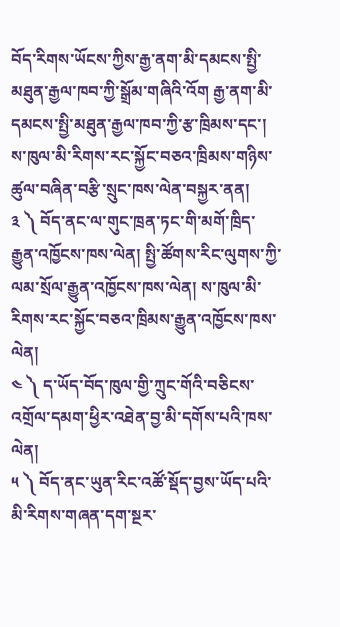བོད་རིགས་ཡོངས་ཀྱིས་རྒྱ་ནག་མི་དམངས་སྤྱི་མཐུན་རྒྱལ་ཁབ་ཀྱི་སྒྲོམ་གཞིའི་འོག རྒྱ་ནག་མི་དམངས་སྤྱི་མཐུན་རྒྱལ་ཁབ་ཀྱི་རྩ་ཁྲིམས་དང་། ས་ཁུལ་མི་རིགས་རང་སྐྱོང་བཅའ་ཁྲིམས་གཉིས་ཚུལ་བཞིན་བརྩི་སྲུང་ཁས་ལེན་བསྐྱར་ནན།
༣ ༽ བོད་ནང་ལ་གུང་ཁྲན་ཏང་གི་མགོ་ཁྲིད་རྒྱུན་འཁྱོངས་ཁས་ལེན། སྤྱི་ཚོགས་རིང་ལུགས་ཀྱི་ལམ་སྲོལ་རྒྱུན་འཁྱོངས་ཁས་ལེན། ས་ཁུལ་མི་རིགས་རང་སྐྱོང་བཅའ་ཁྲིམས་རྒྱུན་འཁྱོངས་ཁས་ལེན།
༤ ༽ ད་ཡོད་བོད་ཁུལ་གྱི་ཀྲུང་གོའི་བཅིངས་འགྲོལ་དམག་ཕྱིར་འཐེན་བྱ་མི་དགོས་པའི་ཁས་ལེན།
༥ ༽ བོད་ནང་ཡུན་རིང་འཚོ་སྡོད་བྱས་ཡོད་པའི་མི་རིགས་གཞན་དག་སྔར་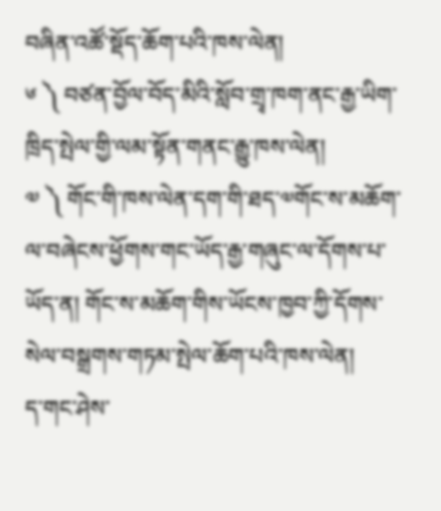བཞིན་འཚོ་སྡོད་ཆོག་པའི་ཁས་ལེན།
༦ ༽ བཙན་བྱོལ་བོད་མིའི་སློབ་གྲྭ་ཁག་ནང་རྒྱ་ཡིག་ཁྲིད་སྤེལ་གྱི་ལམ་སྟོན་གནང་རྒྱུ་ཁས་ལེན།
༧ ༽ གོང་གི་ཁས་ལེན་དག་གི་ཐད་༧གོང་ས་མཆོག་ལ་བཞེངས་ཕྱོགས་གང་ཡོད་རྒྱ་གཞུང་ལ་དོགས་པ་ཡོད་ན། གོང་ས་མཆོག་གིས་ཡོངས་ཁྱབ་ཀྱི་དོགས་སེལ་བསྒྲགས་གཏམ་སྤེལ་ཆོག་པའི་ཁས་ལེན།
ད་གང་ཤེས་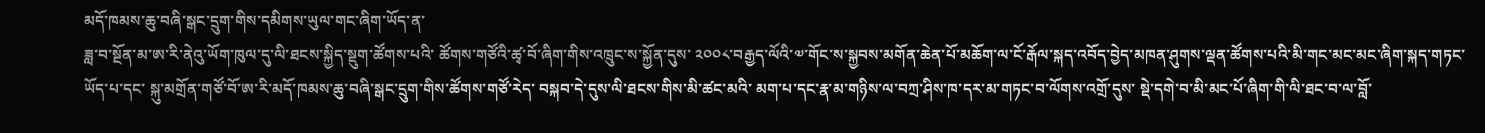མདོ་ཁམས་ཆུ་བཞི་སྒང་དྲུག་གིས་དམིགས་ཡུལ་གང་ཞིག་ཡོད་ན་
ཟླ་བ་སྔོན་མ་ཨ་རི་ནེའུ་ཡོག་ཁུལ་དུ་ལི་ཐངས་སྐྱིད་སྡུག་ཚོགས་པའི་ ཚོགས་གཙོའི་ཚྭ་བོ་ཞིག་གིས་འཁྲུང་ས་སྐྱོན་དུས་ ༢༠༠༨་བརྒྱད་ལོའི་༧་གོང་ས་སྐྱབས་མགོན་ཆེན་པོ་མཆོག་ལ་ངོ་རྒོལ་སྐད་འབོད་བྱེད་མཁན་ཤུགས་ལྡན་ཚོགས་པའི་མི་གང་མང་མང་ཞིག་སྐད་གཏང་ཡོད་པ་དང་ སྐུ་མགྲོན་གཙོ་བོ་ཨ་རི་མདོ་ཁམས་ཆུ་བཞི་སྒང་དྲུག་གིས་ཚོགས་གཙོ་རེད་ བསྐབ་དེ་དུས་ལི་ཐངས་གིས་མི་ཚང་མའི་ མག་པ་དང་རྣ་མ་གཉིས་ལ་བཀྲ་ཤིས་ཁ་དར་མ་གཏང་བ་ལོགས་འགྲོ་དུས་ སྡེ་དགེ་བ་མི་མང་པོ་ཞིག་གི་ལི་ཐང་བ་ལ་བློ་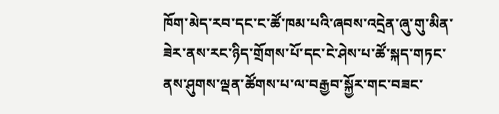ཁོག་མེད་རབ་དང་ང་ཚོ་ཁམ་པའི་ཞབས་འདྲེན་ཞུ་གུ་མིན་ཟེར་ནས་རང་ཉིད་གྲོགས་པོ་དང་ངེ་ཤེས་པ་ཚོ་སྐད་གཏང་ནས་ཤུགས་ལྡན་ཚོགས་པ་ལ་བརྒྱབ་སྐྱོར་གང་བཟང་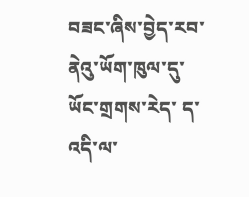བཟང་ཞིས་བྱེད་རབ་ ནེའུ་ཡོག་ཁུལ་དུ་ཡོང་གྲགས་རེད་ ད་འདི་ལ་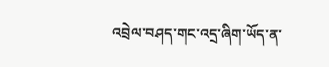འབྲེལ་བཤད་གང་འདྲ་ཞིག་ཡོད་ན་